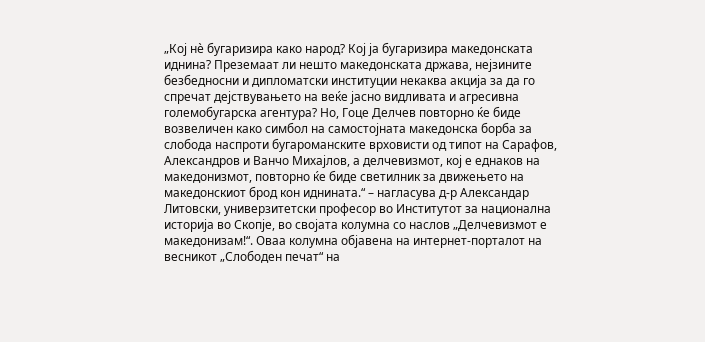„Кој нè бугаризира како народ? Кој ја бугаризира македонската иднина? Преземаат ли нешто македонската држава, нејзините безбедносни и дипломатски институции некаква акција за да го спречат дејствувањето на веќе јасно видливата и агресивна големобугарска агентура? Но, Гоце Делчев повторно ќе биде возвеличен како симбол на самостојната македонска борба за слобода наспроти бугароманските врховисти од типот на Сарафов, Александров и Ванчо Михајлов, а делчевизмот, кој е еднаков на македонизмот, повторно ќе биде светилник за движењето на македонскиот брод кон иднината.“ – нагласува д-р Александар Литовски, универзитетски професор во Институтот за национална историја во Скопје, во својата колумна со наслов „Делчевизмот е македонизам!“. Оваа колумна објавена на интернет-порталот на весникот „Слободен печат“ на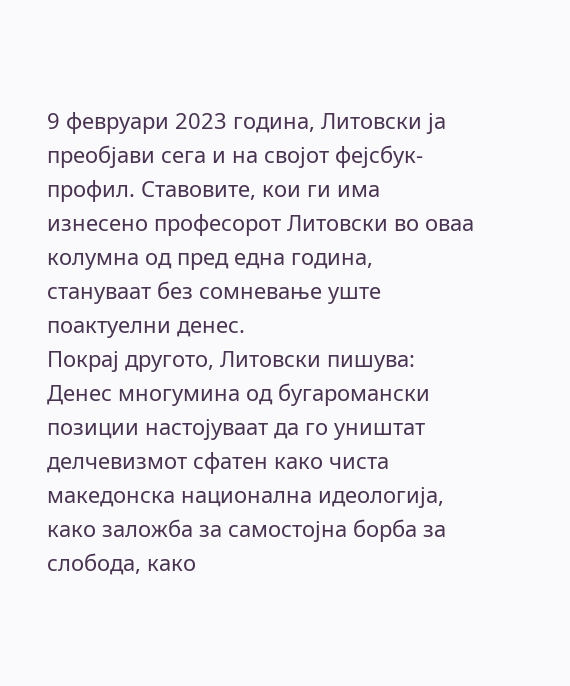9 февруари 2023 година, Литовски ја преобјави сега и на својот фејсбук-профил. Ставовите, кои ги има изнесено професорот Литовски во оваа колумна од пред една година, стануваат без сомневање уште поактуелни денес.
Покрај другото, Литовски пишува: Денес многумина од бугаромански позиции настојуваат да го уништат делчевизмот сфатен како чиста македонска национална идеологија, како заложба за самостојна борба за слобода, како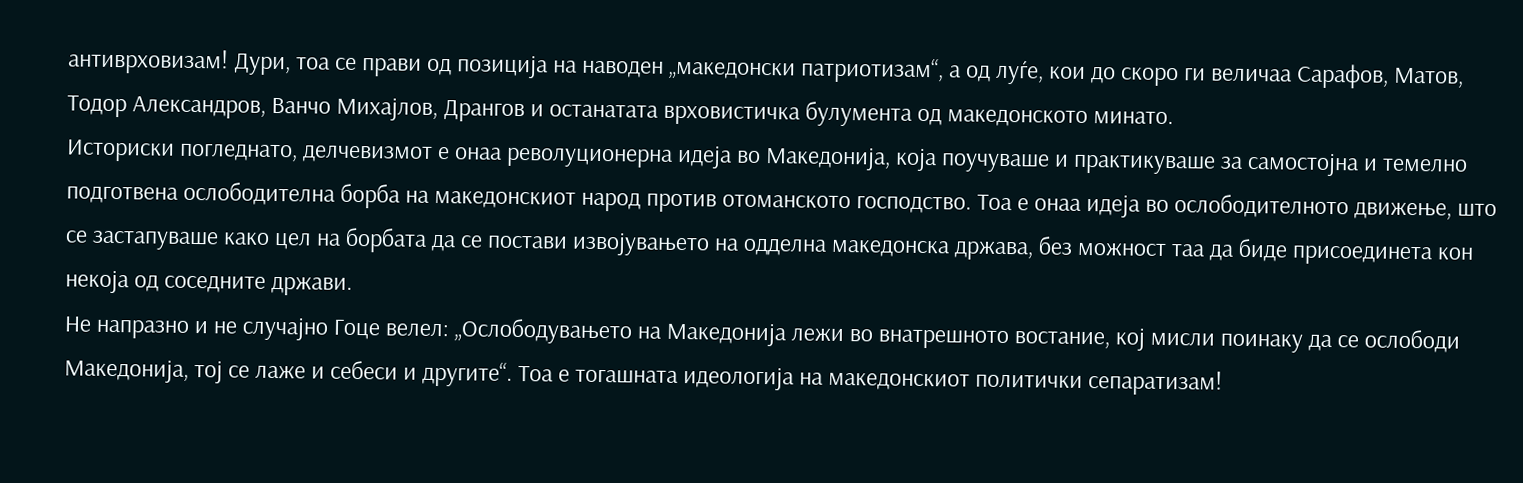антиврховизам! Дури, тоа се прави од позиција на наводен „македонски патриотизам“, а од луѓе, кои до скоро ги величаа Сарафов, Матов, Тодор Александров, Ванчо Михајлов, Дрангов и останатата врховистичка булумента од македонското минато.
Историски погледнато, делчевизмот е онаа револуционерна идеја во Македонија, која поучуваше и практикуваше за самостојна и темелно подготвена ослободителна борба на македонскиот народ против отоманското господство. Тоа е онаа идеја во ослободителното движење, што се застапуваше како цел на борбата да се постави извојувањето на одделна македонска држава, без можност таа да биде присоединета кон некоја од соседните држави.
Не напразно и не случајно Гоце велел: „Ослободувањето на Македонија лежи во внатрешното востание, кој мисли поинаку да се ослободи Македонија, тој се лаже и себеси и другите“. Тоа е тогашната идеологија на македонскиот политички сепаратизам!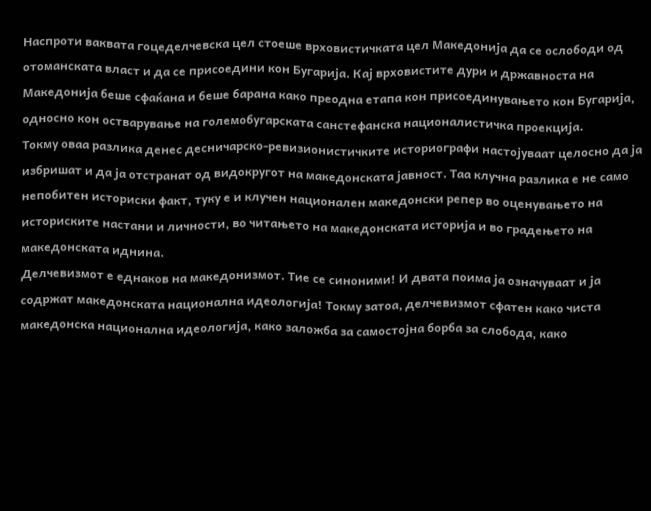Наспроти ваквата гоцеделчевска цел стоеше врховистичката цел Македонија да се ослободи од отоманската власт и да се присоедини кон Бугарија. Кај врховистите дури и државноста на Македонија беше сфаќана и беше барана како преодна етапа кон присоединувањето кон Бугарија, односно кон остварување на големобугарската санстефанска националистичка проекција.
Токму оваа разлика денес десничарско-ревизионистичките историографи настојуваат целосно да ја избришат и да ја отстранат од видокругот на македонската јавност. Таа клучна разлика е не само непобитен историски факт, туку е и клучен национален македонски репер во оценувањето на историските настани и личности, во читањето на македонската историја и во градењето на македонската иднина.
Делчевизмот е еднаков на македонизмот. Тие се синоними! И двата поимa ја означуваат и ја содржат македонската национална идеологија! Токму затоа, делчевизмот сфатен како чиста македонска национална идеологија, како заложба за самостојна борба за слобода, како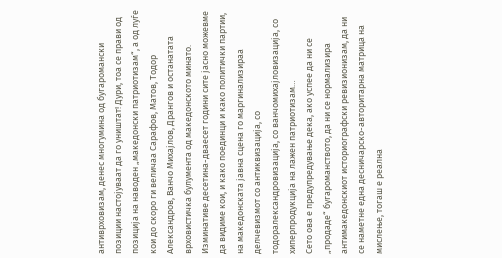антиврховизам, денес многумина од бугаромански позиции настојуваат да го уништат! Дури, тоа се прави од позиција на наводен „македонски патриотизам“, а од луѓе кои до скоро ги величаа Сарафов, Матов, Тодор Александров, Ванчо Михајлов, Дрангов и останатата врховистичка булумента од македонското минато.
Изминативе десетина-дваесет години сите јасно можевме да видиме кои, и како поединци и како политички партии, на македонската јавна сцена го маргинализираа делчевизмот со антиквизација, со тодоралександровизација, со ванчомихајловизација, со хиперпродукција на лажен патриотизам…
Сето ова е предупредување дека, ако успее да ни се „продаде“ бугароманството, да ни се нормализира антимакедонскиот историографски ревизионизам, да ни се наметне една десничарско-авторитарна матрица на мислење, тогаш е реална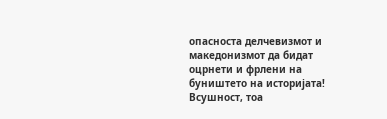опасноста делчевизмот и македонизмот да бидат оцрнети и фрлени на буништето на историјата! Всушност, тоа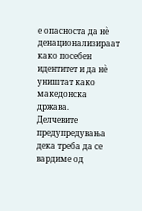е опасноста да нè денационализираат како посебен идентитет и да нè уништат како македонска држава.
Делчевите предупредувања дека треба да се вардиме од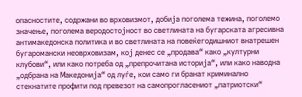опасностите, содржани во врховизмот, добија поголема тежина, поголемо значење, поголема веродостојност во светлината на бугарската агресивна антимакедонска политика и во светлината на повеќегодишниот внатрешен бугаромански неоврховизам, кој денес се „продава“ како „културни клубови“, или како потреба од „препрочитана историја“, или како наводна „одбрана на Македонија“ од луѓе, кои само ги бранат криминално стекнатите профити под превезот на самопрогласениот „патриотски“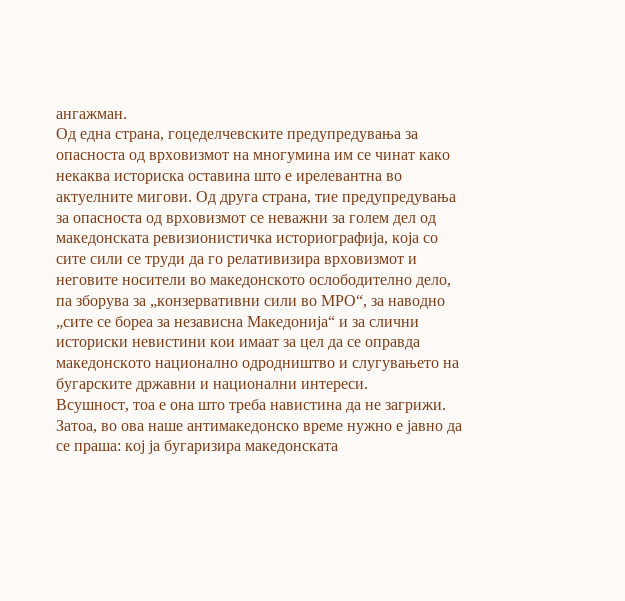ангажман.
Од една страна, гоцеделчевските предупредувања за опасноста од врховизмот на многумина им се чинат како некаква историска оставина што е ирелевантна во актуелните мигови. Од друга страна, тие предупредувања за опасноста од врховизмот се неважни за голем дел од македонската ревизионистичка историографија, која со сите сили се труди да го релативизира врховизмот и неговите носители во македонското ослободително дело, па зборува за „конзервативни сили во МРО“, за наводно „сите се бореа за независна Македонија“ и за слични историски невистини кои имаат за цел да се оправда македонското национално одродништво и слугувањето на бугарските државни и национални интереси.
Всушност, тоа е она што треба навистина да не загрижи. Затоа, во ова наше антимакедонско време нужно е јавно да се праша: кој ја бугаризира македонската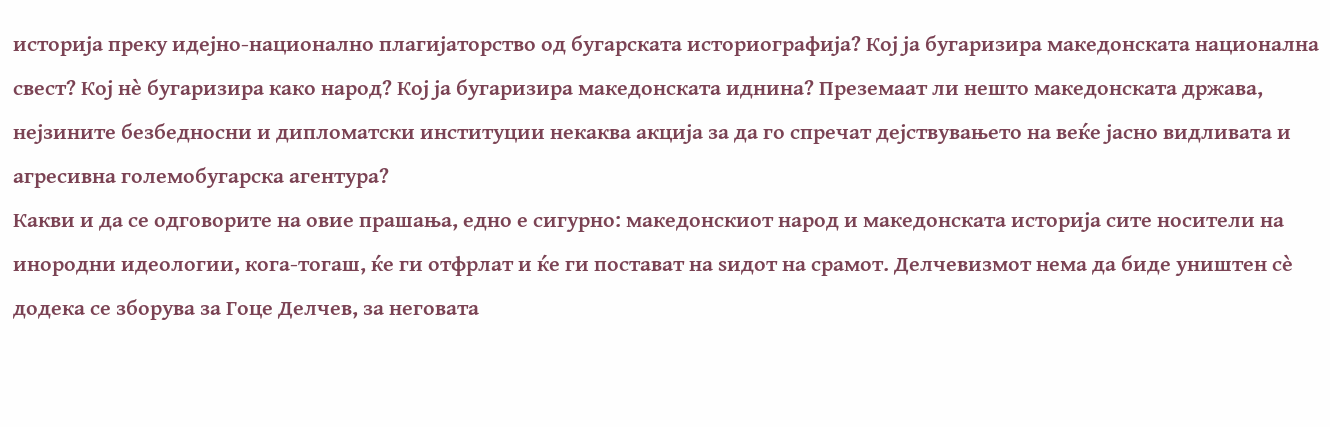историја преку идејно-национално плагијаторство од бугарската историографија? Кој ја бугаризира македонската национална свест? Кој нè бугаризира како народ? Кој ја бугаризира македонската иднина? Преземаат ли нешто македонската држава, нејзините безбедносни и дипломатски институции некаква акција за да го спречат дејствувањето на веќе јасно видливата и агресивна големобугарска агентура?
Какви и да се одговорите на овие прашања, едно е сигурно: македонскиот народ и македонската историја сите носители на инородни идеологии, кога-тогаш, ќе ги отфрлат и ќе ги постават на ѕидот на срамот. Делчевизмот нема да биде уништен сè додека се зборува за Гоце Делчев, за неговата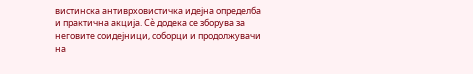вистинска антиврховистичка идејна определба и практична акција. Сè додека се зборува за неговите соидејници, соборци и продолжувачи на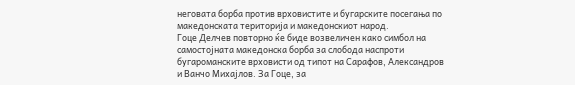неговата борба против врховистите и бугарските посегања по македонската територија и македонскиот народ.
Гоце Делчев повторно ќе биде возвеличен како симбол на самостојната македонска борба за слобода наспроти бугароманските врховисти од типот на Сарафов, Александров и Ванчо Михајлов. За Гоце, за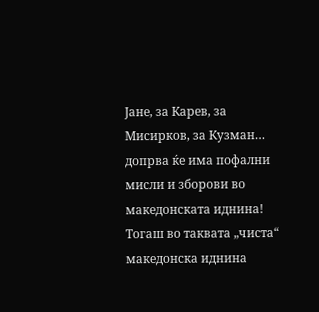Јане, за Карев, за Мисирков, за Кузман… допрва ќе има пофални мисли и зборови во македонската иднина! Тогаш во таквата „чиста“ македонска иднина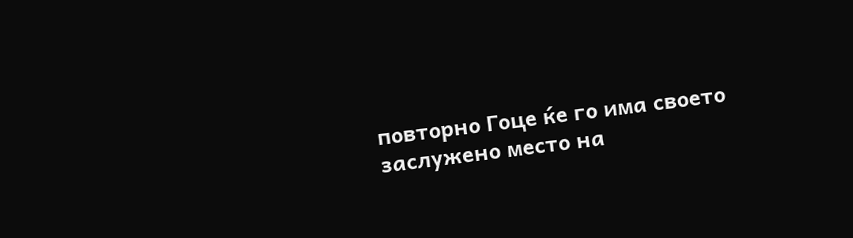повторно Гоце ќе го има своето заслужено место на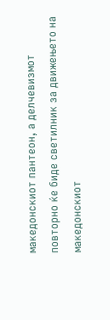македонскиот пантеон, а делчевизмот повторно ќе биде светилник за движењето на македонскиот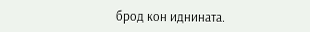брод кон иднината.